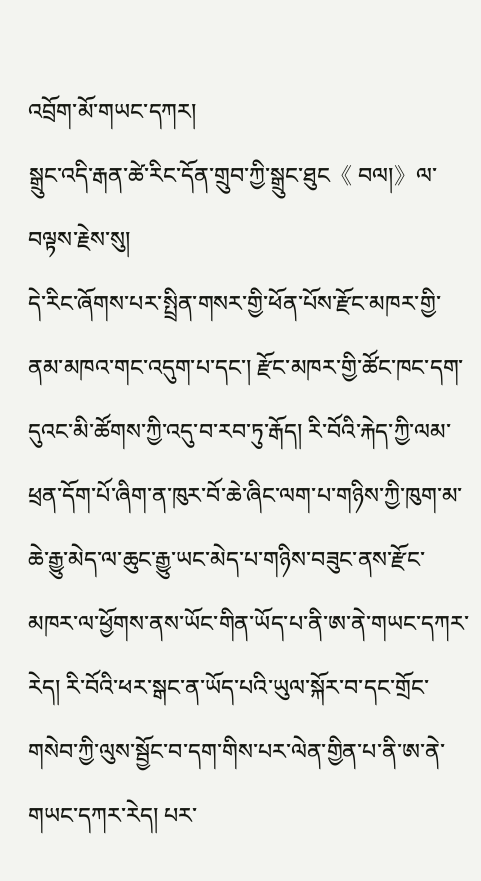འབྲོག་མོ་གཡང་དཀར།
སྒྲུང་འདི་རྒན་ཚེ་རིང་དོན་གྲུབ་ཀྱི་སྒྲུང་ཐུང《 བལ།》ལ་བལྟས་རྗེས་སུ།
དེ་རིང་ཞོགས་པར་སྤྲིན་གསར་གྱི་ཕོན་པོས་རྫོང་མཁར་གྱི་ནམ་མཁའ་གང་འདུག་པ་དང་། རྫོང་མཁར་གྱི་ཚོང་ཁང་དག་དུའང་མི་ཚོགས་ཀྱི་འདུ་བ་རབ་ཏུ་རྒོད། རི་བོའི་རྐེད་ཀྱི་ལམ་ཕྲན་དོག་པོ་ཞིག་ན་ཁུར་བོ་ཆེ་ཞིང་ལག་པ་གཉིས་ཀྱི་ཁུག་མ་ཆེ་རྒྱུ་མེད་ལ་ཆུང་རྒྱུ་ཡང་མེད་པ་གཉིས་བཟུང་ནས་རྫོང་མཁར་ལ་ཕྱོགས་ནས་ཡོང་གིན་ཡོད་པ་ནི་ཨ་ནེ་གཡང་དཀར་རེད། རི་བོའི་ཕར་སྒང་ན་ཡོད་པའི་ཡུལ་སྐོར་བ་དང་གྲོང་གསེབ་ཀྱི་ལུས་སྦྱོང་བ་དག་གིས་པར་ལེན་གྱིན་པ་ནི་ཨ་ནེ་གཡང་དཀར་རེད། པར་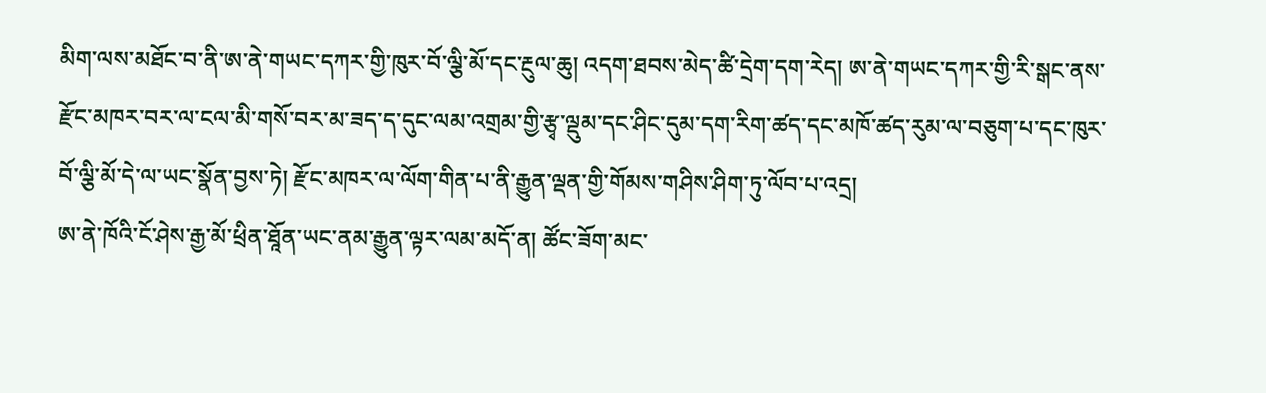མིག་ལས་མཐོང་བ་ནི་ཨ་ནེ་གཡང་དཀར་གྱི་ཁུར་བོ་ལྕི་མོ་དང་རྔུལ་ཆུ། འདག་ཐབས་མེད་ཚི་དྲེག་དག་རེད། ཨ་ནེ་གཡང་དཀར་གྱི་རི་སྒང་ནས་རྫོང་མཁར་བར་ལ་ངལ་མི་གསོ་བར་མ་ཟད་ད་དུང་ལམ་འགྲམ་གྱི་རྩྭ་ལྡུམ་དང་ཤིང་དུམ་དག་རིག་ཚད་དང་མཁོ་ཚད་རུམ་ལ་བཅུག་པ་དང་ཁུར་བོ་ལྕི་མོ་དེ་ལ་ཡང་སྣོན་བྱས་ཏེ། རྫོང་མཁར་ལ་ལོག་གིན་པ་ནི་རྒྱུན་ལྡན་གྱི་གོམས་གཤིས་ཤིག་ཏུ་ལོབ་པ་འདྲ།
ཨ་ནེ་ཁོའི་ངོ་ཤེས་རྒྱ་མོ་ཕྲིན་ཐཱོན་ཡང་ནམ་རྒྱུན་ལྟར་ལམ་མདོ་ན། ཚོང་ཟོག་མང་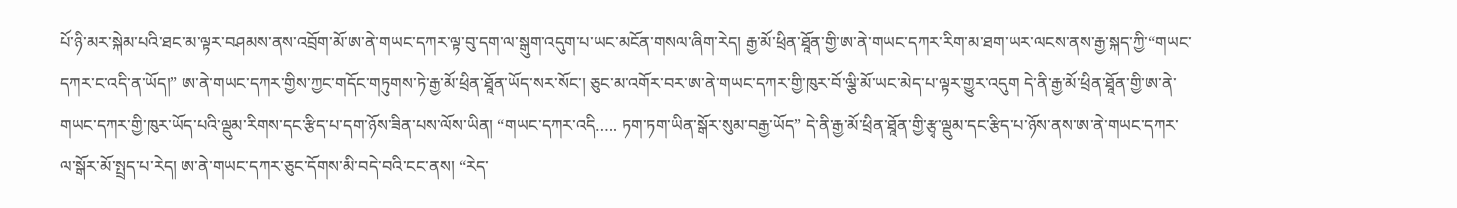པོ་ཉི་མར་སྐེམ་པའི་ཐང་མ་ལྟར་བཤམས་ནས་འབྲོག་མོ་ཨ་ནེ་གཡང་དཀར་ལྟ་བུ་དག་ལ་སྒུག་འདུག་པ་ཡང་མངོན་གསལ་ཞིག་རེད། རྒྱ་མོ་ཕྲིན་ཐཱོན་གྱི་ཨ་ནེ་གཡང་དཀར་རིག་མ་ཐག་ཡར་ལངས་ནས་རྒྱ་སྐད་ཀྱི་“གཡང་དཀར་ང་འདི་ན་ཡོད།” ཨ་ནེ་གཡང་དཀར་གྱིས་ཀྱང་གདོང་གཏུགས་ཏེ་རྒྱ་མོ་ཕྲིན་ཐཱོན་ཡོད་སར་སོང་། ཅུང་མ་འགོར་བར་ཨ་ནེ་གཡང་དཀར་གྱི་ཁུར་བོ་ལྕི་མོ་ཡང་མེད་པ་ལྟར་གྱུར་འདུག དེ་ནི་རྒྱ་མོ་ཕྲིན་ཐཱོན་གྱི་ཨ་ནེ་གཡང་དཀར་གྱི་ཁུར་ཡོད་པའི་ལྡུམ་རིགས་དང་རྩིད་པ་དག་ཉོས་ཟིན་པས་ལོས་ཡིན། “གཡང་དཀར་འདི….. ཏག་ཏག་ཡིན་སྒོར་སུམ་བརྒྱ་ཡོད” དེ་ནི་རྒྱ་མོ་ཕྲིན་ཐཱོན་གྱི་རྩྭ་ལྡུམ་དང་རྩིད་པ་ཉོས་ནས་ཨ་ནེ་གཡང་དཀར་ལ་སྒོར་མོ་སྤྲད་པ་རེད། ཨ་ནེ་གཡང་དཀར་ཅུང་དོགས་མི་བདེ་བའི་ངང་ནས། “རེད་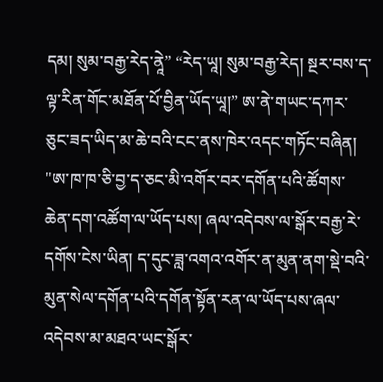དམ། སུམ་བརྒྱ་རེད་ནཱེ” “རེད་ཡཱ། སུམ་བརྒྱ་རེད། སྔར་བས་ད་ལྟ་རིན་གོང་མཐོན་པོ་བྱིན་ཡོད་ཡཱ།” ཨ་ནེ་གཡང་དཀར་ཅུང་ཟད་ཡིད་མ་ཆེ་བའི་ངང་ནས་ཁེར་འདང་གཏོང་བཞིན། "ཨ་ཁ་ཁ་ཅི་བྱ་ད་ཅང་མི་འགོར་བར་དགོན་པའི་ཚོགས་ཆེན་དག་འཚོག་ལ་ཡོད་པས། ཞལ་འདེབས་ལ་སྒོར་བརྒྱ་རེ་དགོས་ངེས་ཡིན། ད་དུང་ཟླ་འགའ་འགོར་ན་མུན་ནག་སྡེ་བའི་མུན་སེལ་དགོན་པའི་དགོན་སྟོན་རན་ལ་ཡོད་པས་ཞལ་འདེབས་མ་མཐའ་ཡང་སྒོར་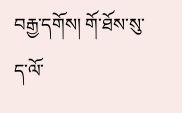བརྒྱ་དགོས། གོ་ཐོས་སུ་ད་ལོ་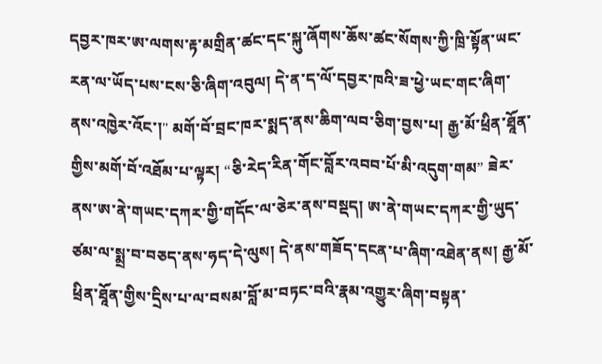དབྱར་ཁར་ཨ་ལགས་རྟ་མགྲིན་ཚང་དང་སྐུ་ཞོགས་ཆོས་ཚང་སོགས་ཀྱི་ཁྲི་སྟོན་ཡང་རན་ལ་ཡོད་པས་ངས་ཅི་ཞིག་འབུལ། དེ་ན་ད་ལོ་དབྱར་ཁའི་ཟ་ཕྱེ་ཡང་གང་ཞིག་ནས་འཁྱེར་འོང་།" མགོ་བོ་བྲང་ཁར་སྨད་ནས་ཆིག་ལབ་ཅིག་བྱས་པ། རྒྱ་མོ་ཕྲིན་ཐཱོན་གྱིས་མགོ་བོ་འཐོམ་པ་ལྟར། “ཅི་རེད་རིན་གོང་བློར་འབབ་པོ་མི་འདུག་གམ” ཟེར་ནས་ཨ་ནེ་གཡང་དཀར་གྱི་གདོང་ལ་ཅེར་ནས་བསྡད། ཨ་ནེ་གཡང་དཀར་གྱི་ཡུད་ཙམ་ལ་སྨྲ་བ་བཅད་ནས་ཧད་དེ་ལུས། དེ་ནས་གཟོད་དངན་པ་ཞིག་འཐེན་ནས། རྒྱ་མོ་ཕྲིན་ཐཱོན་གྱིས་དྲིས་པ་ལ་བསམ་བློ་མ་བཏང་བའི་རྣམ་འགྱུར་ཞིག་བསྟན་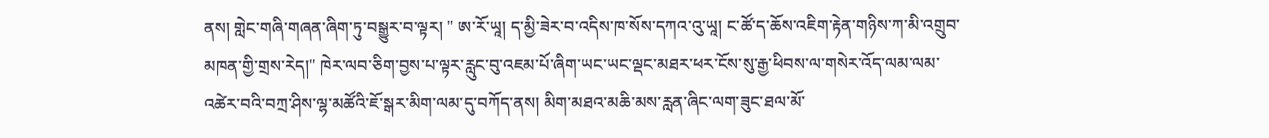ནས། གླེང་གཞི་གཞན་ཞིག་ཏུ་བསྒྱུར་བ་ལྟར། " ཨ་རོ་ཡཱ། ད་མྱི་ཟེར་བ་འདིས་ཁ་སོས་དཀའ་འུ་ཡཱ། ང་ཚོ་ད་ཆོས་འཇིག་རྟེན་གཉིས་ཀ་མི་འགྲུབ་མཁན་གྱི་གྲས་རེད།" ཁེར་ལབ་ཅིག་བྱས་པ་ལྟར་རླུང་བུ་འཇམ་པོ་ཞིག་ཡང་ཡང་ལྡང་མཐར་ཕར་ངོས་སུ་རྒྱ་ཕིབས་ལ་གསེར་འོད་ལམ་ལམ་འཚེར་བའི་བཀྲ་ཤིས་ལྷ་མཚོའི་ཇོ་སྒར་མིག་ལམ་དུ་བཀོད་ནས། མིག་མཐའ་མཆི་མས་རླན་ཞིང་ལག་ཟུང་ཐལ་མོ་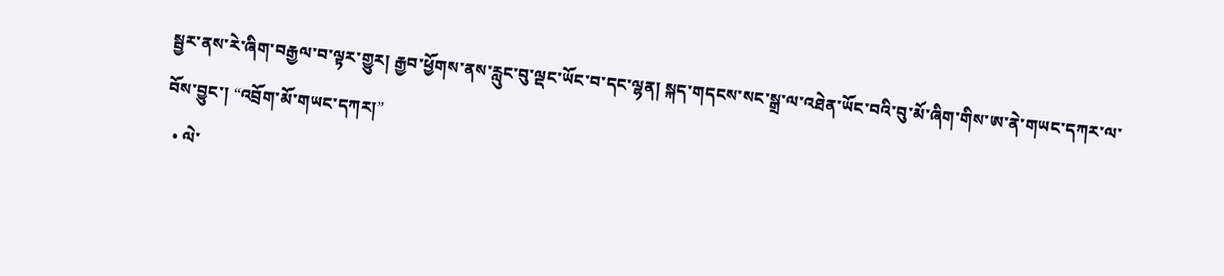སྦྱར་ནས་རེ་ཞིག་བརྒྱལ་བ་ལྟར་གྱུར། རྒྱབ་ཕྱོགས་ནས་རླུང་བུ་ལྡང་ཡོང་བ་དང་ལྷན། སྐད་གདངས་སང་སྒྲ་ལ་འཐེན་ཡོང་བའི་བུ་མོ་ཞིག་གིས་ཨ་ནེ་གཡང་དཀར་ལ་བོས་བྱུང་། “འབྲོག་མོ་གཡང་དཀར།”
  • ལེ་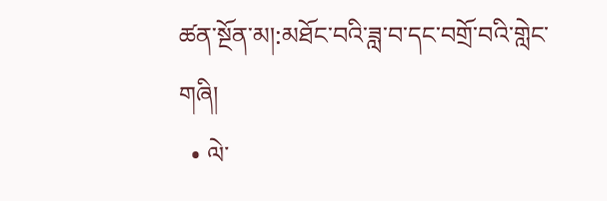ཚན་སྔོན་མ།:མཐོང་བའི་ཟླ་བ་དང་བགྲོ་བའི་གླེང་གཞི།
  • ལེ་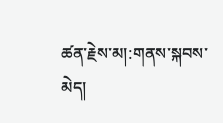ཚན་རྗེས་མ།:གནས་སྐབས་མེད།